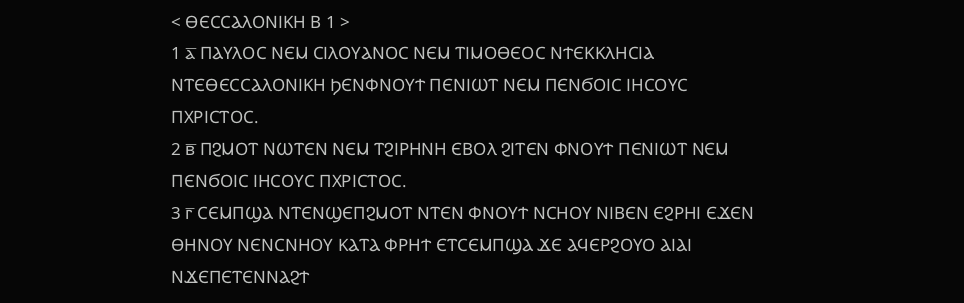< ⲐⲈⲤⲤⲀⲖⲞⲚⲒⲔⲎ Ⲃ 1 >
1 ⲁ̅ ⲠⲀⲨⲖⲞⲤ ⲚⲈⲘ ⲤⲒⲖⲞⲨⲀⲚⲞⲤ ⲚⲈⲘ ⲦⲒⲘⲞⲐⲈⲞⲤ ⲚϮⲈⲔⲔⲖⲎⲤⲒⲀ ⲚⲦⲈⲐⲈⲤⲤⲀⲖⲞⲚⲒⲔⲎ ϦⲈⲚⲪⲚⲞⲨϮ ⲠⲈⲚⲒⲰⲦ ⲚⲈⲘ ⲠⲈⲚϬⲞⲒⲤ ⲒⲎⲤⲞⲨⲤ ⲠⲬⲢⲒⲤⲦⲞⲤ.
2 ⲃ̅ ⲠϨⲘⲞⲦ ⲚⲰⲦⲈⲚ ⲚⲈⲘ ⲦϨⲒⲢⲎⲚⲎ ⲈⲂⲞⲖ ϨⲒⲦⲈⲚ ⲪⲚⲞⲨϮ ⲠⲈⲚⲒⲰⲦ ⲚⲈⲘ ⲠⲈⲚϬⲞⲒⲤ ⲒⲎⲤⲞⲨⲤ ⲠⲬⲢⲒⲤⲦⲞⲤ.
3 ⲅ̅ ⲤⲈⲘⲠϢⲀ ⲚⲦⲈⲚϢⲈⲠϨⲘⲞⲦ ⲚⲦⲈⲚ ⲪⲚⲞⲨϮ ⲚⲤⲎⲞⲨ ⲚⲒⲂⲈⲚ ⲈϨⲢⲎⲒ ⲈϪⲈⲚ ⲐⲎⲚⲞⲨ ⲚⲈⲚⲤⲚⲎⲞⲨ ⲔⲀⲦⲀ ⲪⲢⲎϮ ⲈⲦⲤⲈⲘⲠϢⲀ ϪⲈ ⲀϤⲈⲢϨⲞⲨⲞ ⲀⲒⲀⲒ ⲚϪⲈⲠⲈⲦⲈⲚⲚⲀϨϮ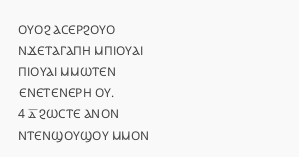ⲞⲨⲞϨ ⲀⲤⲈⲢϨⲞⲨⲞ ⲚϪⲈⲦⲀⲄⲀⲠⲎ ⲘⲠⲒⲞⲨⲀⲒ ⲠⲒⲞⲨⲀⲒ ⲘⲘⲰⲦⲈⲚ ⲈⲚⲈⲦⲈⲚⲈⲢⲎ ⲞⲨ.
4 ⲇ̅ ϨⲰⲤⲦⲈ ⲀⲚⲞⲚ ⲚⲦⲈⲚϢⲞⲨϢⲞⲨ ⲘⲘⲞⲚ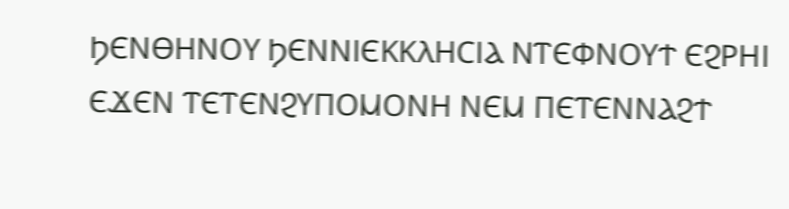ϦⲈⲚⲐⲎⲚⲞⲨ ϦⲈⲚⲚⲒⲈⲔⲔⲖⲎⲤⲒⲀ ⲚⲦⲈⲪⲚⲞⲨϮ ⲈϨⲢⲎⲒ ⲈϪⲈⲚ ⲦⲈⲦⲈⲚϨⲨⲠⲞⲘⲞⲚⲎ ⲚⲈⲘ ⲠⲈⲦⲈⲚⲚⲀϨϮ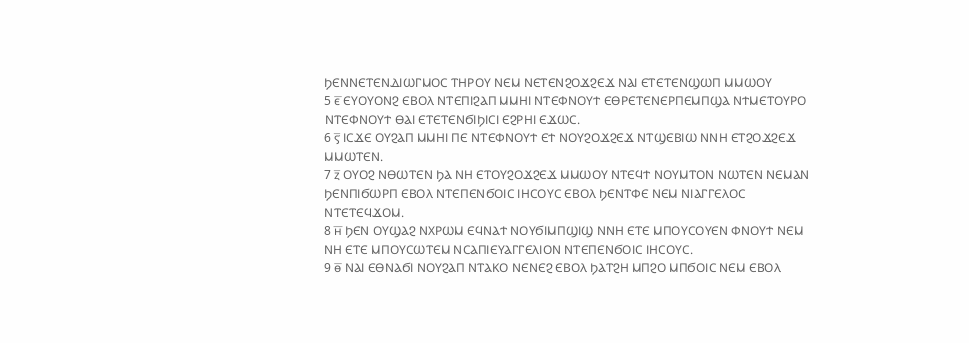ϦⲈⲚⲚⲈⲦⲈⲚⲆⲒⲰⲄⲘⲞⲤ ⲦⲎⲢⲞⲨ ⲚⲈⲘ ⲚⲈⲦⲈⲚϨⲞϪϨⲈϪ ⲚⲀⲒ ⲈⲦⲈⲦⲈⲚϢⲰⲠ ⲘⲘⲰⲞⲨ
5 ⲉ̅ ⲈⲨⲞⲨⲞⲚϨ ⲈⲂⲞⲖ ⲚⲦⲈⲠⲒϨⲀⲠ ⲘⲘⲎⲒ ⲚⲦⲈⲪⲚⲞⲨϮ ⲈⲐⲢⲈⲦⲈⲚⲈⲢⲠⲈⲘⲠϢⲀ ⲚϮⲘⲈⲦⲞⲨⲢⲞ ⲚⲦⲈⲪⲚⲞⲨϮ ⲐⲀⲒ ⲈⲦⲈⲦⲈⲚϬⲒϦⲒⲤⲒ ⲈϨⲢⲎⲒ ⲈϪⲰⲤ.
6 ⲋ̅ ⲒⲤϪⲈ ⲞⲨϨⲀⲠ ⲘⲘⲎⲒ ⲠⲈ ⲚⲦⲈⲪⲚⲞⲨϮ ⲈϮ ⲚⲞⲨϨⲞϪϨⲈϪ ⲚⲦϢⲈⲂⲒⲰ ⲚⲚⲎ ⲈⲦϨⲞϪϨⲈϪ ⲘⲘⲰⲦⲈⲚ.
7 ⲍ̅ ⲞⲨⲞϨ ⲚⲐⲰⲦⲈⲚ ϦⲀ ⲚⲎ ⲈⲦⲞⲨϨⲞϪϨⲈϪ ⲘⲘⲰⲞⲨ ⲚⲦⲈϤϮ ⲚⲞⲨⲘⲦⲞⲚ ⲚⲰⲦⲈⲚ ⲚⲈⲘⲀⲚ ϦⲈⲚⲠⲒϬⲰⲢⲠ ⲈⲂⲞⲖ ⲚⲦⲈⲠⲈⲚϬⲞⲒⲤ ⲒⲎⲤⲞⲨⲤ ⲈⲂⲞⲖ ϦⲈⲚⲦⲪⲈ ⲚⲈⲘ ⲚⲒⲀⲄⲄⲈⲖⲞⲤ ⲚⲦⲈⲦⲈϤϪⲞⲘ.
8 ⲏ̅ ϦⲈⲚ ⲞⲨϢⲀϨ ⲚⲬⲢⲰⲘ ⲈϤⲚⲀϮ ⲚⲞⲨϬⲒⲘⲠϢⲒϢ ⲚⲚⲎ ⲈⲦⲈ ⲘⲠⲞⲨⲤⲞⲨⲈⲚ ⲪⲚⲞⲨϮ ⲚⲈⲘ ⲚⲎ ⲈⲦⲈ ⲘⲠⲞⲨⲤⲰⲦⲈⲘ ⲚⲤⲀⲠⲒⲈⲨⲀⲄⲄⲈⲖⲒⲞⲚ ⲚⲦⲈⲠⲈⲚϬⲞⲒⲤ ⲒⲎⲤⲞⲨⲤ.
9 ⲑ̅ ⲚⲀⲒ ⲈⲐⲚⲀϬⲒ ⲚⲞⲨϨⲀⲠ ⲚⲦⲀⲔⲞ ⲚⲈⲚⲈϨ ⲈⲂⲞⲖ ϦⲀⲦϨⲎ ⲘⲠϨⲞ ⲘⲠϬⲞⲒⲤ ⲚⲈⲘ ⲈⲂⲞⲖ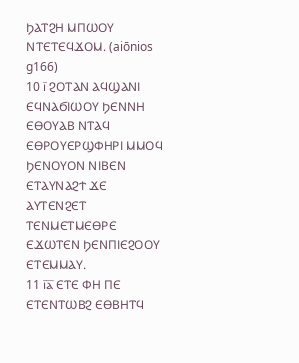ϦⲀⲦϨⲎ ⲘⲠⲰⲞⲨ ⲚⲦⲈⲦⲈϤϪⲞⲘ. (aiōnios g166)
10 ⲓ̅ ϨⲞⲦⲀⲚ ⲀϤϢⲀⲚⲒ ⲈϤⲚⲀϬⲒⲰⲞⲨ ϦⲈⲚⲚⲎ ⲈⲐⲞⲨⲀⲂ ⲚⲦⲀϤ ⲈⲐⲢⲞⲨⲈⲢϢⲪⲎⲢⲒ ⲘⲘⲞϤ ϦⲈⲚⲞⲨⲞⲚ ⲚⲒⲂⲈⲚ ⲈⲦⲀⲨⲚⲀϨϮ ϪⲈ ⲀⲨⲦⲈⲚϨⲈⲦ ⲦⲈⲚⲘⲈⲦⲘⲈⲐⲢⲈ ⲈϪⲰⲦⲈⲚ ϦⲈⲚⲠⲒⲈϨⲞⲞⲨ ⲈⲦⲈⲘⲘⲀⲨ.
11 ⲓ̅ⲁ̅ ⲈⲦⲈ ⲪⲎ ⲠⲈ ⲈⲦⲈⲚⲦⲰⲂϨ ⲈⲐⲂⲎⲦϤ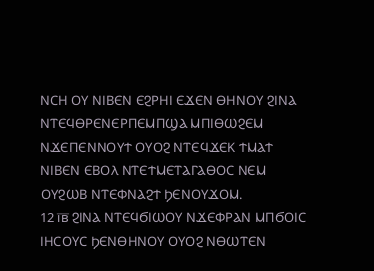ⲚⲤⲎ ⲞⲨ ⲚⲒⲂⲈⲚ ⲈϨⲢⲎⲒ ⲈϪⲈⲚ ⲐⲎⲚⲞⲨ ϨⲒⲚⲀ ⲚⲦⲈϤⲐⲢⲈⲚⲈⲢⲠⲈⲘⲠϢⲀ ⲘⲠⲒⲐⲰϨⲈⲘ ⲚϪⲈⲠⲈⲚⲚⲞⲨϮ ⲞⲨⲞϨ ⲚⲦⲈϤϪⲈⲔ ϮⲘⲀϮ ⲚⲒⲂⲈⲚ ⲈⲂⲞⲖ ⲚⲦⲈϮⲘⲈⲦⲀⲄⲀⲐⲞⲤ ⲚⲈⲘ ⲞⲨϨⲰⲂ ⲚⲦⲈⲪⲚⲀϨϮ ϦⲈⲚⲞⲨϪⲞⲘ.
12 ⲓ̅ⲃ̅ ϨⲒⲚⲀ ⲚⲦⲈϤϬⲒⲰⲞⲨ ⲚϪⲈⲪⲢⲀⲚ ⲘⲠϬⲞⲒⲤ ⲒⲎⲤⲞⲨⲤ ϦⲈⲚⲐⲎⲚⲞⲨ ⲞⲨⲞϨ ⲚⲐⲰⲦⲈⲚ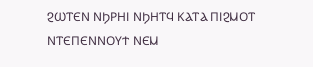ϨⲰⲦⲈⲚ ⲚϦⲢⲎⲒ ⲚϦⲎⲦϤ ⲔⲀⲦⲀ ⲠⲒϨⲘⲞⲦ ⲚⲦⲈⲠⲈⲚⲚⲞⲨϮ ⲚⲈⲘ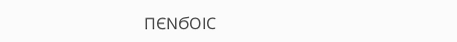ⲠⲈⲚϬⲞⲒⲤ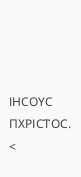ⲒⲎⲤⲞⲨⲤ ⲠⲬⲢⲒⲤⲦⲞⲤ.
<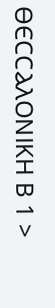ⲐⲈⲤⲤⲀⲖⲞⲚⲒⲔⲎ Ⲃ 1 >